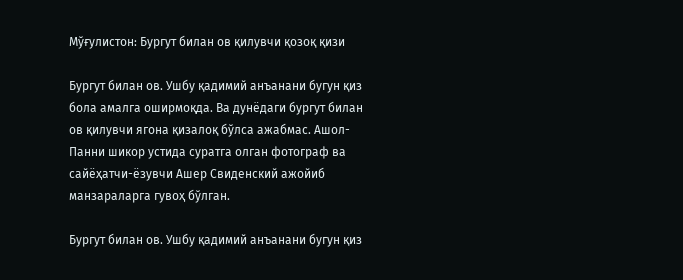Мўғулистон: Бургут билан ов қилувчи қозоқ қизи

Бургут билан ов. Ушбу қадимий анъанани бугун қиз бола амалга оширмоқда. Ва дунёдаги бургут билан ов қилувчи ягона қизалоқ бўлса ажабмас. Ашол-Панни шикор устида суратга олган фотограф ва сайёҳатчи-ёзувчи Ашер Свиденский ажойиб манзараларга гувоҳ бўлган.

Бургут билан ов. Ушбу қадимий анъанани бугун қиз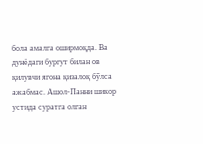бола амалга оширмоқда. Ва дунёдаги бургут билан ов қилувчи ягона қизалоқ бўлса ажабмас. Ашол-Панни шикор устида суратга олган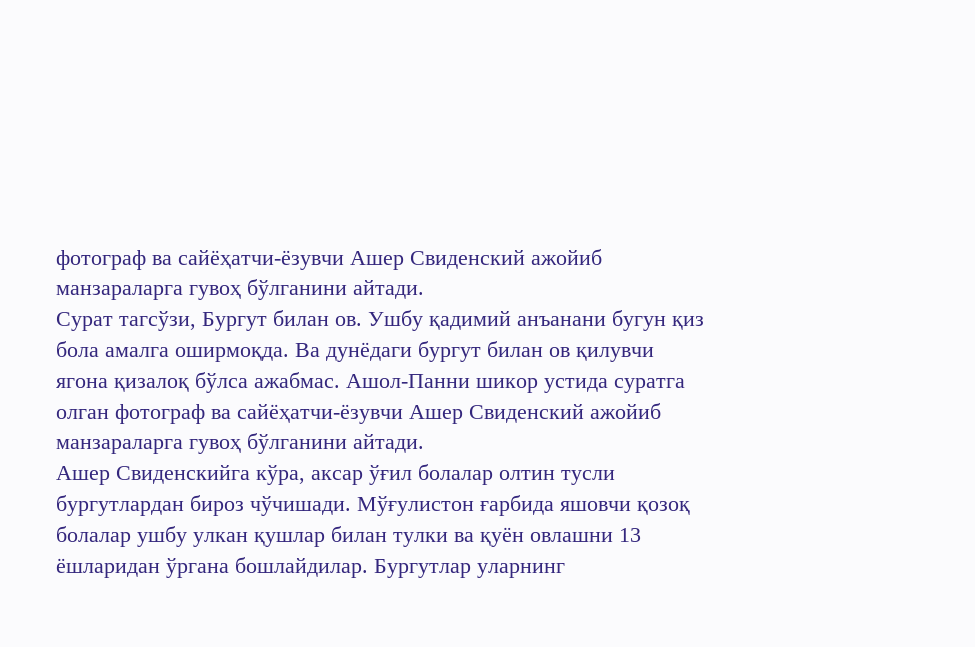фотограф ва сайёҳатчи-ёзувчи Ашер Свиденский ажойиб манзараларга гувоҳ бўлганини айтади.
Сурат тагсўзи, Бургут билан ов. Ушбу қадимий анъанани бугун қиз бола амалга оширмоқда. Ва дунёдаги бургут билан ов қилувчи ягона қизалоқ бўлса ажабмас. Ашол-Панни шикор устида суратга олган фотограф ва сайёҳатчи-ёзувчи Ашер Свиденский ажойиб манзараларга гувоҳ бўлганини айтади.
Ашер Свиденскийга кўра, аксар ўғил болалар олтин тусли бургутлардан бироз чўчишади. Мўғулистон ғарбида яшовчи қозоқ болалар ушбу улкан қушлар билан тулки ва қуён овлашни 13 ёшларидан ўргана бошлайдилар. Бургутлар уларнинг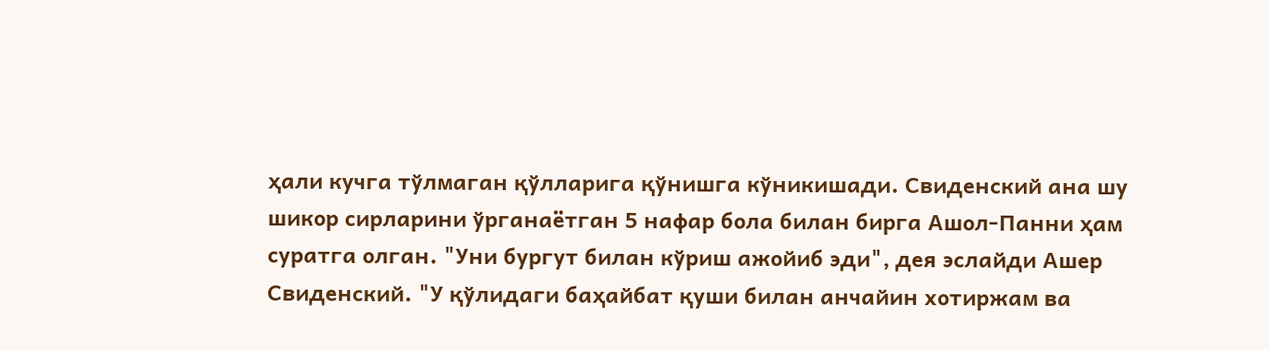ҳали кучга тўлмаган қўлларига қўнишга кўникишади. Свиденский ана шу шикор сирларини ўрганаётган 5 нафар бола билан бирга Ашол-Панни ҳам суратга олган. "Уни бургут билан кўриш ажойиб эди", дея эслайди Ашер Свиденский. "У қўлидаги баҳайбат қуши билан анчайин хотиржам ва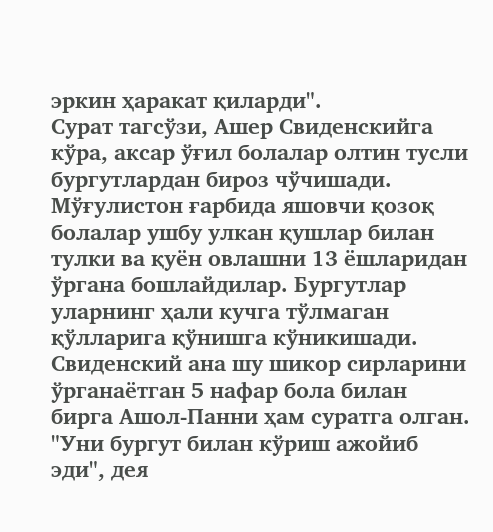эркин ҳаракат қиларди".
Сурат тагсўзи, Ашер Свиденскийга кўра, аксар ўғил болалар олтин тусли бургутлардан бироз чўчишади. Мўғулистон ғарбида яшовчи қозоқ болалар ушбу улкан қушлар билан тулки ва қуён овлашни 13 ёшларидан ўргана бошлайдилар. Бургутлар уларнинг ҳали кучга тўлмаган қўлларига қўнишга кўникишади. Свиденский ана шу шикор сирларини ўрганаётган 5 нафар бола билан бирга Ашол-Панни ҳам суратга олган. "Уни бургут билан кўриш ажойиб эди", дея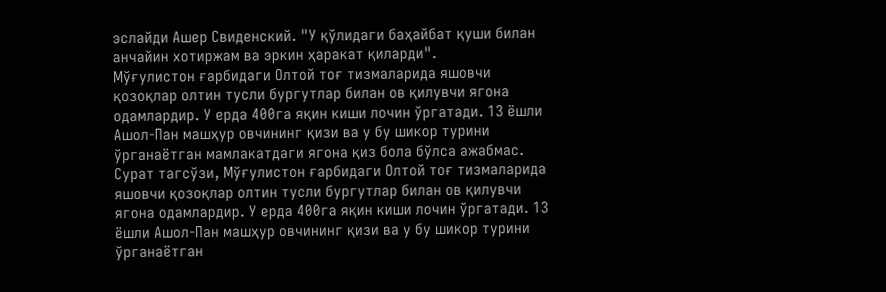эслайди Ашер Свиденский. "У қўлидаги баҳайбат қуши билан анчайин хотиржам ва эркин ҳаракат қиларди".
Мўғулистон ғарбидаги Олтой тоғ тизмаларида яшовчи қозоқлар олтин тусли бургутлар билан ов қилувчи ягона одамлардир. У ерда 400га яқин киши лочин ўргатади. 13 ёшли Ашол-Пан машҳур овчининг қизи ва у бу шикор турини ўрганаётган мамлакатдаги ягона қиз бола бўлса ажабмас.
Сурат тагсўзи, Мўғулистон ғарбидаги Олтой тоғ тизмаларида яшовчи қозоқлар олтин тусли бургутлар билан ов қилувчи ягона одамлардир. У ерда 400га яқин киши лочин ўргатади. 13 ёшли Ашол-Пан машҳур овчининг қизи ва у бу шикор турини ўрганаётган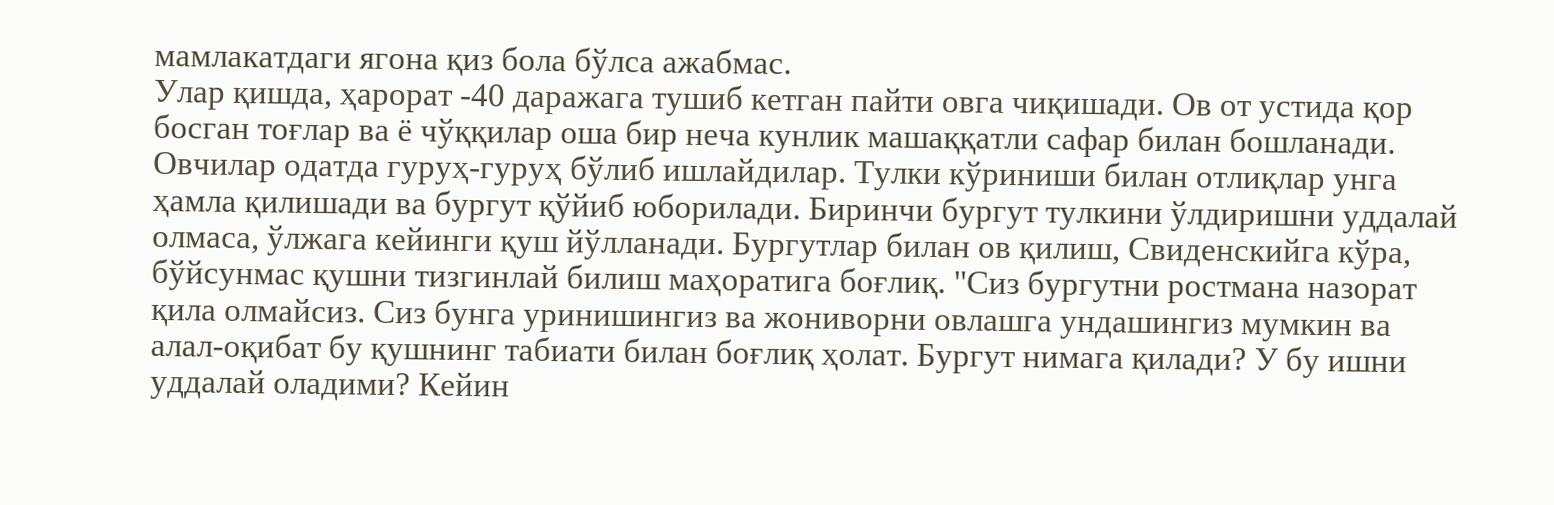мамлакатдаги ягона қиз бола бўлса ажабмас.
Улар қишда, ҳарорат -40 даражага тушиб кетган пайти овга чиқишади. Ов от устида қор босган тоғлар ва ё чўққилар оша бир неча кунлик машаққатли сафар билан бошланади. Овчилар одатда гуруҳ-гуруҳ бўлиб ишлайдилар. Тулки кўриниши билан отлиқлар унга ҳамла қилишади ва бургут қўйиб юборилади. Биринчи бургут тулкини ўлдиришни уддалай олмаса, ўлжага кейинги қуш йўлланади. Бургутлар билан ов қилиш, Свиденскийга кўра, бўйсунмас қушни тизгинлай билиш маҳоратига боғлиқ. "Сиз бургутни ростмана назорат қила олмайсиз. Сиз бунга уринишингиз ва жониворни овлашга ундашингиз мумкин ва алал-оқибат бу қушнинг табиати билан боғлиқ ҳолат. Бургут нимага қилади? У бу ишни уддалай оладими? Кейин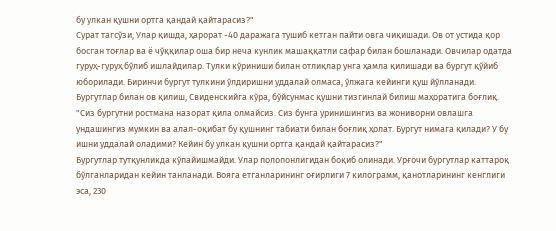бу улкан қушни ортга қандай қайтарасиз?"
Сурат тагсўзи, Улар қишда, ҳарорат -40 даражага тушиб кетган пайти овга чиқишади. Ов от устида қор босган тоғлар ва ё чўққилар оша бир неча кунлик машаққатли сафар билан бошланади. Овчилар одатда гуруҳ-гуруҳ бўлиб ишлайдилар. Тулки кўриниши билан отлиқлар унга ҳамла қилишади ва бургут қўйиб юборилади. Биринчи бургут тулкини ўлдиришни уддалай олмаса, ўлжага кейинги қуш йўлланади. Бургутлар билан ов қилиш, Свиденскийга кўра, бўйсунмас қушни тизгинлай билиш маҳоратига боғлиқ. "Сиз бургутни ростмана назорат қила олмайсиз. Сиз бунга уринишингиз ва жониворни овлашга ундашингиз мумкин ва алал-оқибат бу қушнинг табиати билан боғлиқ ҳолат. Бургут нимага қилади? У бу ишни уддалай оладими? Кейин бу улкан қушни ортга қандай қайтарасиз?"
Бургутлар тутқунликда кўпайишмайди. Улар полопонлигидан боқиб олинади. Урғочи бургутлар каттароқ бўлганларидан кейин танланади. Вояга етганларининг оғирлиги 7 килограмм, қанотларининг кенглиги эса, 230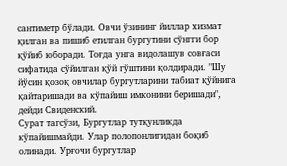сантиметр бўлади. Овчи ўзининг йиллар хизмат қилган ва пишиб етилган бургутини сўнгги бор қўйиб юборади. Тоғда унга видолашув совғаси сифатида сўйилган қўй гўштини қолдиради. "Шу йўсин қозоқ овчилар бургутларини табиат қўйнига қайтаришади ва кўпайиш имконини беришади", дейди Свиденский.
Сурат тагсўзи, Бургутлар тутқунликда кўпайишмайди. Улар полопонлигидан боқиб олинади. Урғочи бургутлар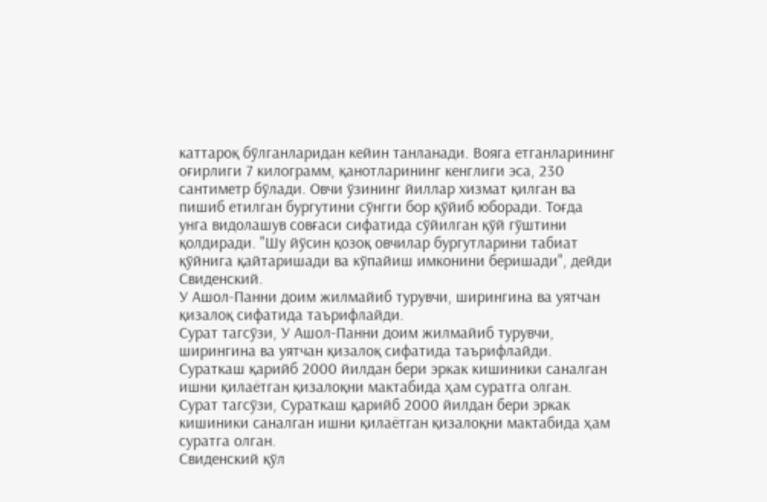каттароқ бўлганларидан кейин танланади. Вояга етганларининг оғирлиги 7 килограмм, қанотларининг кенглиги эса, 230 сантиметр бўлади. Овчи ўзининг йиллар хизмат қилган ва пишиб етилган бургутини сўнгги бор қўйиб юборади. Тоғда унга видолашув совғаси сифатида сўйилган қўй гўштини қолдиради. "Шу йўсин қозоқ овчилар бургутларини табиат қўйнига қайтаришади ва кўпайиш имконини беришади", дейди Свиденский.
У Ашол-Панни доим жилмайиб турувчи, ширингина ва уятчан қизалоқ сифатида таърифлайди.
Сурат тагсўзи, У Ашол-Панни доим жилмайиб турувчи, ширингина ва уятчан қизалоқ сифатида таърифлайди.
Сураткаш қарийб 2000 йилдан бери эркак кишиники саналган ишни қилаётган қизалоқни мактабида ҳам суратга олган.
Сурат тагсўзи, Сураткаш қарийб 2000 йилдан бери эркак кишиники саналган ишни қилаётган қизалоқни мактабида ҳам суратга олган.
Свиденский қўл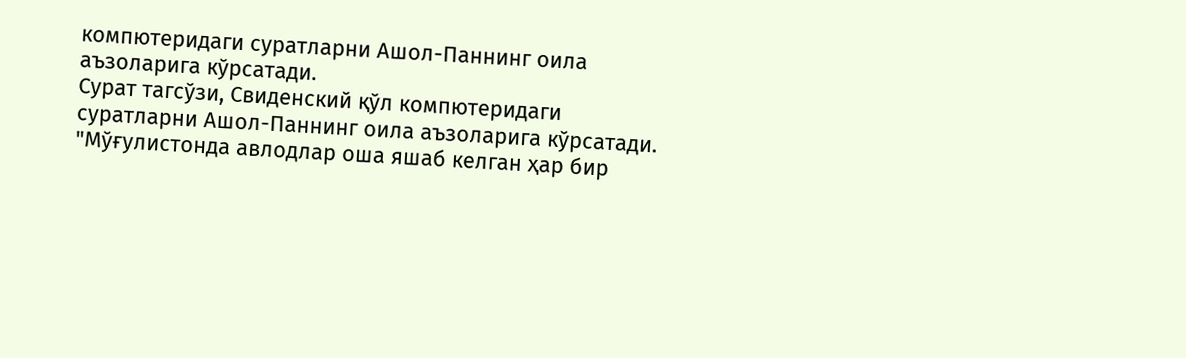компютеридаги суратларни Ашол-Паннинг оила аъзоларига кўрсатади.
Сурат тагсўзи, Свиденский қўл компютеридаги суратларни Ашол-Паннинг оила аъзоларига кўрсатади.
"Мўғулистонда авлодлар оша яшаб келган ҳар бир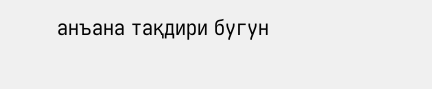анъана тақдири бугун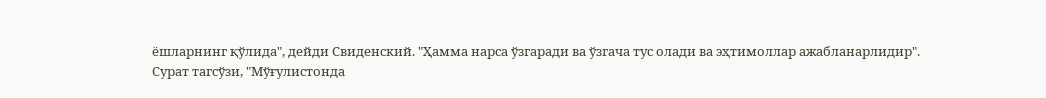ёшларнинг қўлида", дейди Свиденский. "Ҳамма нарса ўзгаради ва ўзгача тус олади ва эҳтимоллар ажабланарлидир".
Сурат тагсўзи, "Мўғулистонда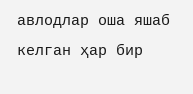авлодлар оша яшаб келган ҳар бир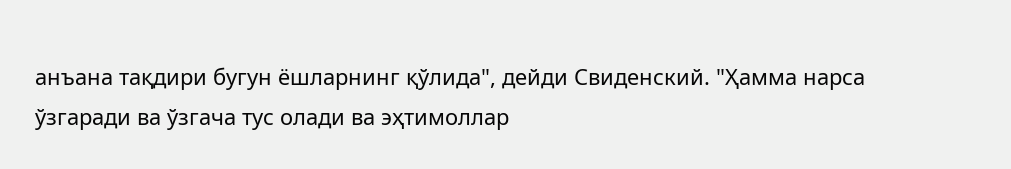анъана тақдири бугун ёшларнинг қўлида", дейди Свиденский. "Ҳамма нарса ўзгаради ва ўзгача тус олади ва эҳтимоллар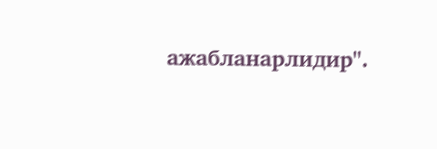ажабланарлидир".